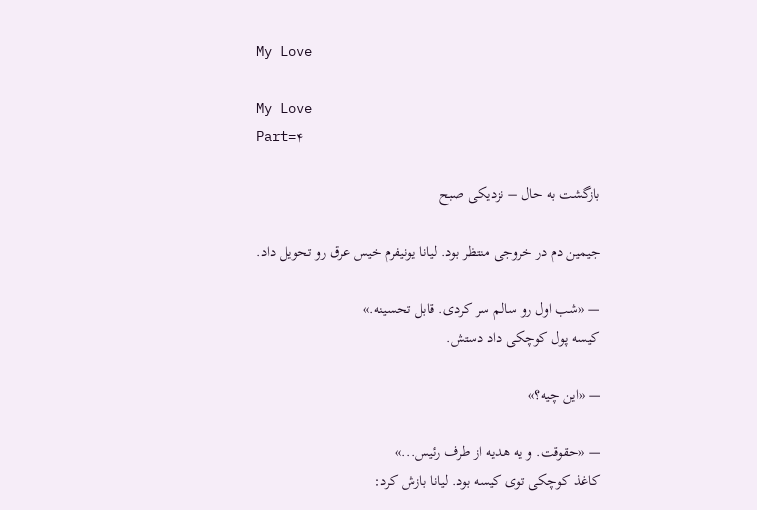My Love

My Love
Part=۴

بازگشت به حال – نزدیکی صبح

جیمین دم در خروجی منتظر بود. لیانا یونیفرم خیس عرق رو تحویل داد.

— «شب اول رو سالم سر کردی. قابل تحسینه.»
کیسه پول کوچکی داد دستش.

— «این چیه؟»

— «حقوقت. و یه هدیه از طرف رئیس...»
کاغذ کوچکی توی کیسه بود. لیانا بازش کرد: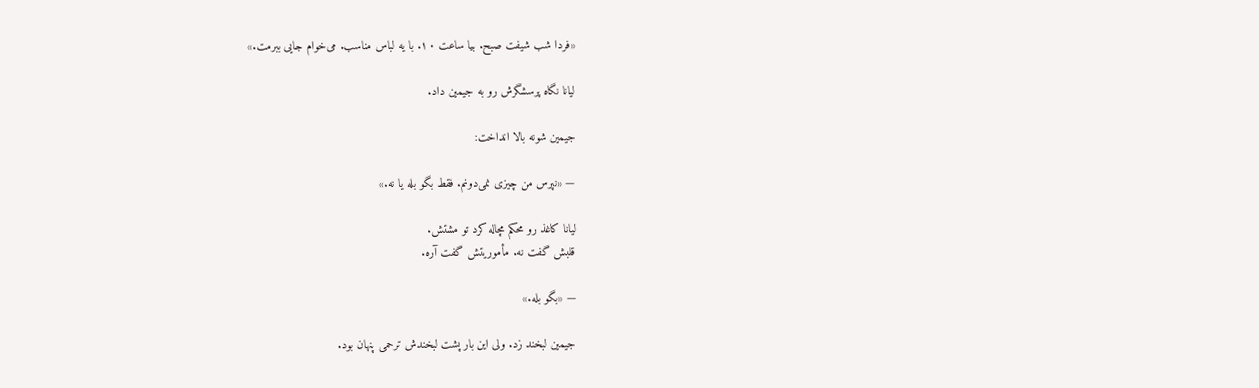«فردا شب شیفت صبح. بیا ساعت ۱۰. با یه لباس مناسب. می‌خوام جایی ببرمت.»

لیانا نگاه پرسشگرش رو به جیمین داد.

جیمین شونه بالا انداخت:

— «نپرس من چیزی نمی‌دونم. فقط بگو بله یا نه.»

لیانا کاغذ رو محکم مچاله کرد تو مشتش.
قلبش گفت نه. مأموریتش گفت آره.

— «بگو بله.»

جیمین لبخند زد. ولی این بار پشت لبخندش ترحمی پنهان بود.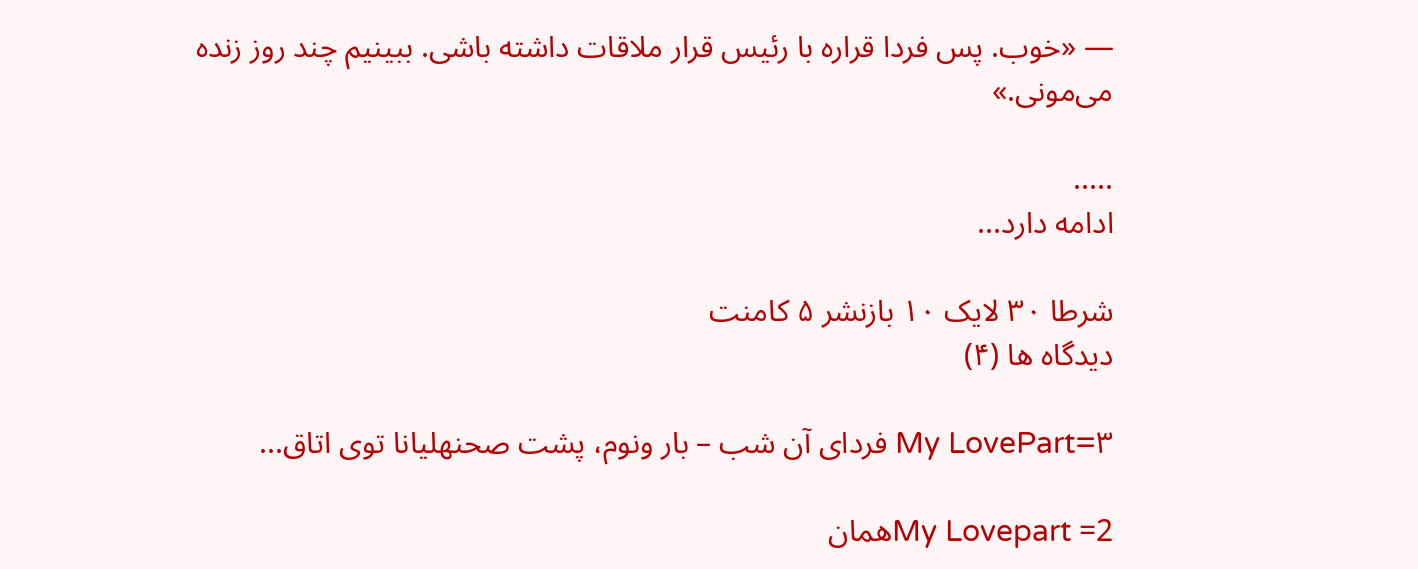— «خوب. پس فردا قراره با رئیس قرار ملاقات داشته باشی. ببینیم چند روز زنده می‌مونی.»

.....
ادامه دارد...

شرطا ۳۰ لایک ۱۰ بازنشر ۵ کامنت
دیدگاه ها (۴)

My LovePart=۳ فردای آن شب – بار ونوم، پشت صحنهلیانا توی اتاق...

My Lovepart =2همان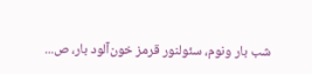شب بار ونوم، سئولنور قرمز خون‌آلود بار، ص...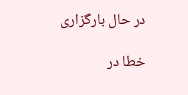در حال بارگزاری

خطا در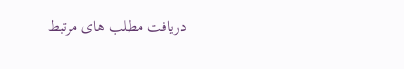دریافت مطلب های مرتبط